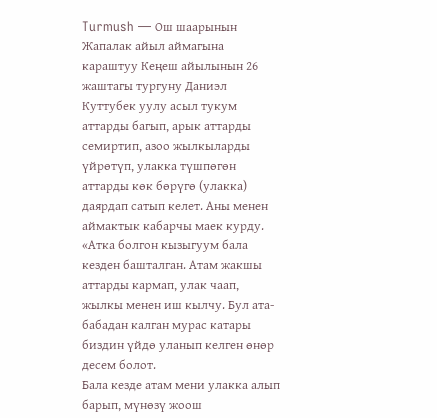Turmush — Ош шаарынын Жапалак айыл аймагына караштуу Кеңеш айылынын 26 жаштагы тургуну Даниэл Куттубек уулу асыл тукум аттарды багып, арык аттарды семиртип, азоо жылкыларды үйрөтүп, улакка түшпөгөн аттарды көк бөрүгө (улакка) даярдап сатып келет. Аны менен аймактык кабарчы маек курду.
«Атка болгон кызыгуум бала кезден башталган. Атам жакшы аттарды кармап, улак чаап, жылкы менен иш кылчу. Бул ата-бабадан калган мурас катары биздин үйдө уланып келген өнөр десем болот.
Бала кезде атам мени улакка алып барып, мүнөзү жоош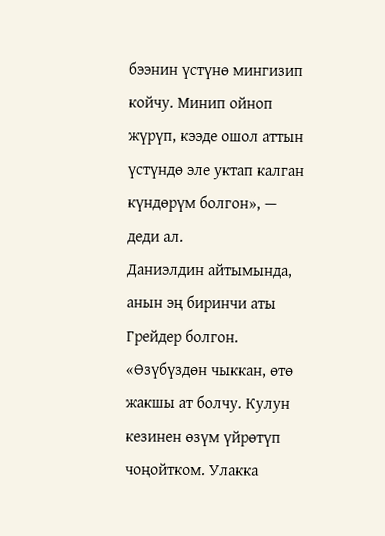бээнин үстүнө мингизип койчу. Минип ойноп жүрүп, кээде ошол аттын үстүндө эле уктап калган күндөрүм болгон», — деди ал.
Даниэлдин айтымында, анын эң биринчи аты Грейдер болгон.
«Өзүбүздөн чыккан, өтө жакшы ат болчу. Кулун кезинен өзүм үйрөтүп чоңойтком. Улакка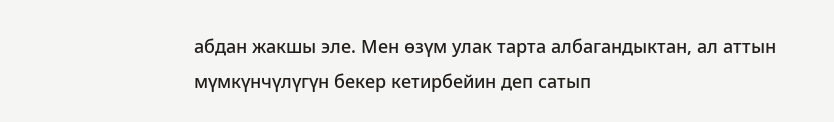абдан жакшы эле. Мен өзүм улак тарта албагандыктан, ал аттын мүмкүнчүлүгүн бекер кетирбейин деп сатып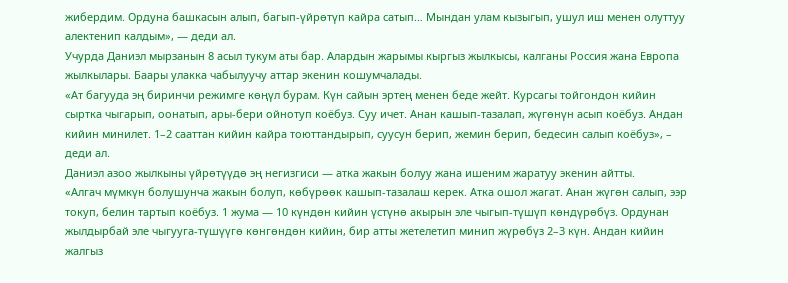жибердим. Ордуна башкасын алып, багып-үйрөтүп кайра сатып… Мындан улам кызыгып, ушул иш менен олуттуу алектенип калдым», — деди ал.
Учурда Даниэл мырзанын 8 асыл тукум аты бар. Алардын жарымы кыргыз жылкысы, калганы Россия жана Европа жылкылары. Баары улакка чабылуучу аттар экенин кошумчалады.
«Ат багууда эң биринчи режимге көңүл бурам. Күн сайын эртең менен беде жейт. Курсагы тойгондон кийин сыртка чыгарып, оонатып, ары-бери ойнотуп коёбуз. Суу ичет. Анан кашып-тазалап, жүгөнүн асып коёбуз. Андан кийин минилет. 1–2 сааттан кийин кайра тоюттандырып, суусун берип, жемин берип, бедесин салып коёбуз», – деди ал.
Даниэл азоо жылкыны үйрөтүүдө эң негизгиси — атка жакын болуу жана ишеним жаратуу экенин айтты.
«Алгач мүмкүн болушунча жакын болуп, көбүрөөк кашып-тазалаш керек. Атка ошол жагат. Анан жүгөн салып, ээр токуп, белин тартып коёбуз. 1 жума — 10 күндөн кийин үстүнө акырын эле чыгып-түшүп көндүрөбүз. Ордунан жылдырбай эле чыгууга-түшүүгө көнгөндөн кийин, бир атты жетелетип минип жүрөбүз 2–3 күн. Андан кийин жалгыз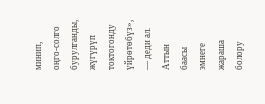минип, оңго-солго бурулганды, жүгүрүп токтогонду үйрөтөбүз», — деди ал.
Аттын баасы эмнеге жараша болору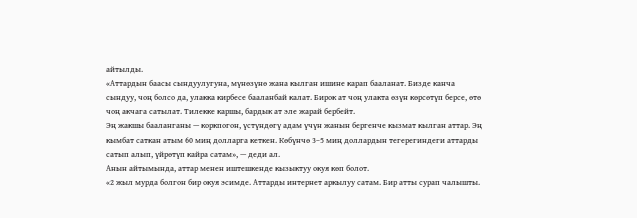айтылды.
«Аттардын баасы сындуулугуна, мүнөзүнө жана кылган ишине карап бааланат. Бизде канча сындуу, чоң болсо да, улакка кирбесе бааланбай калат. Бирок ат чоң улакта өзүн көрсөтүп берсе, өтө чоң акчага сатылат. Тилекке каршы, бардык ат эле жарай бербейт.
Эң жакшы бааланганы — коркпогон, үстүндөгү адам үчүн жанын бергенче кызмат кылган аттар. Эң кымбат саткан атым 60 миң долларга кеткен. Көбүнчө 3–5 миң доллардын тегерегиндеги аттарды сатып алып, үйрөтүп кайра сатам», — деди ал.
Анын айтымында, аттар менен иштешкенде кызыктуу окуя көп болот.
«2 жыл мурда болгон бир окуя эсимде. Аттарды интернет аркылуу сатам. Бир атты сурап чалышты.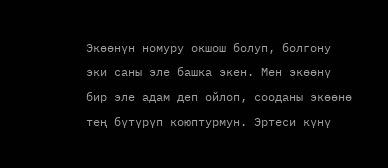Экөөнүн номуру окшош болуп, болгону эки саны эле башка экен. Мен экөөнү бир эле адам деп ойлоп, сооданы экөөнө тең бүтүрүп коюптурмун. Эртеси күнү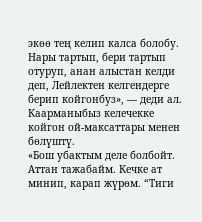экөө тең келип калса болобу. Нары тартып, бери тартып отуруп, анан алыстан келди деп, Лейлектен келгендерге берип койгонбуз», — деди ал.
Каарманыбыз келечекке койгон ой-максаттары менен бөлүштү.
«Бош убактым деле болбойт. Аттан тажабайм. Кечке ат минип, карап жүрөм. “Тиги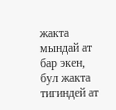жакта мындай ат бар экен, бул жакта тигиндей ат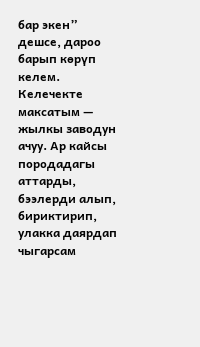бар экен” дешсе, дароо барып көрүп келем.
Келечекте максатым — жылкы заводун ачуу. Ар кайсы породадагы аттарды, бээлерди алып, бириктирип, улакка даярдап чыгарсам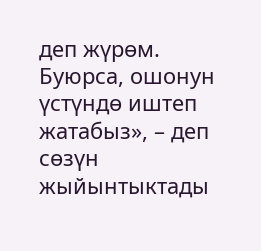деп жүрөм. Буюрса, ошонун үстүндө иштеп жатабыз», – деп сөзүн жыйынтыктады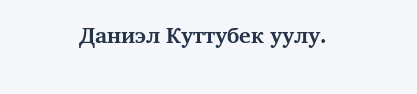Даниэл Куттубек уулу.